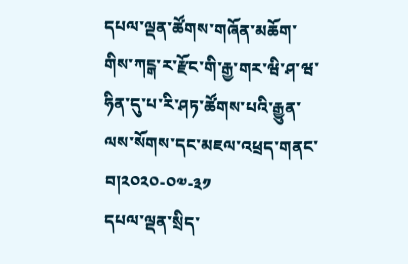དཔལ་ལྡན་ཚོགས་གཞོན་མཆོག་གིས་ཀངྒ་ར་རྫོང་གི་རྒྱ་གར་ཝི་ཤ་ཝ་ཧིན་དུ་པ་རི་ཤཏ་ཚོགས་པའི་རྒྱུན་ལས་སོགས་དང་མཇལ་འཕྲད་གནང་བ།༢༠༢༠-༠༧-༣༡
དཔལ་ལྡན་སྲིད་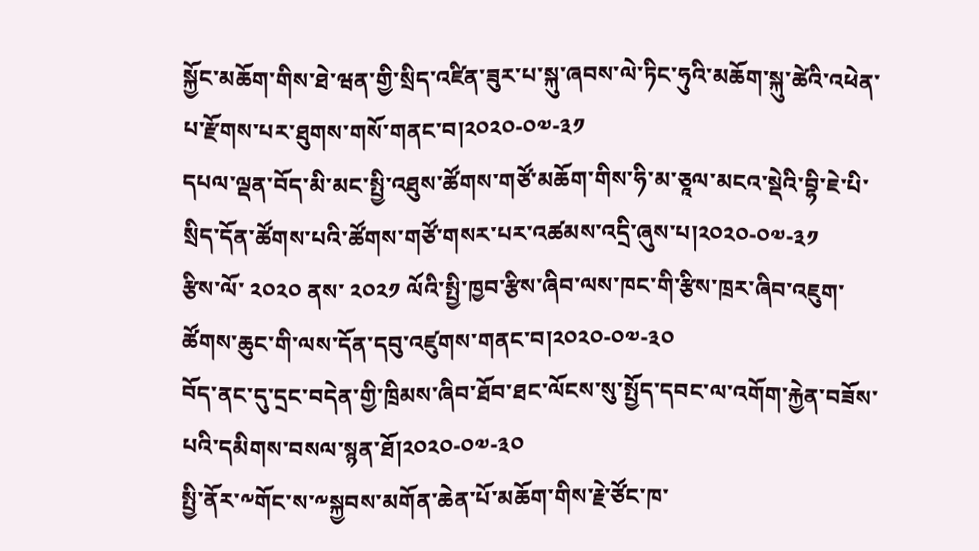སྐྱོང་མཆོག་གིས་ཐེ་ཝན་གྱི་སྲིད་འཛིན་ཟུར་པ་སྐུ་ཞབས་ལེ་ཏིང་ཧུའི་མཆོག་སྐུ་ཚེའི་འཕེན་པ་རྫོགས་པར་ཐུགས་གསོ་གནང་བ།༢༠༢༠-༠༧-༣༡
དཔལ་ལྡན་བོད་མི་མང་སྤྱི་འཐུས་ཚོགས་གཙོ་མཆོག་གིས་ཧི་མ་ཅཱལ་མངའ་སྡེའི་བྷི་ཇེ་པི་སྲིད་དོན་ཚོགས་པའི་ཚོགས་གཙོ་གསར་པར་འཚམས་འདྲི་ཞུས་པ།༢༠༢༠-༠༧-༣༡
རྩིས་ལོ་ ༢༠༢༠ ནས་ ༢༠༢༡ ལོའི་སྤྱི་ཁྱབ་རྩིས་ཞིབ་ལས་ཁང་གི་རྩིས་ཁྲར་ཞིབ་འཇུག་ཚོགས་ཆུང་གི་ལས་དོན་དབུ་འཛུགས་གནང་བ།༢༠༢༠-༠༧-༣༠
བོད་ནང་དུ་དྲང་བདེན་གྱི་ཁྲིམས་ཞིབ་ཐོབ་ཐང་ལོངས་སུ་སྤྱོད་དབང་ལ་འགོག་རྐྱེན་བཟོས་པའི་དམིགས་བསལ་སྙན་ཐོ།༢༠༢༠-༠༧-༣༠
སྤྱི་ནོར་༸གོང་ས་༸སྐྱབས་མགོན་ཆེན་པོ་མཆོག་གིས་རྗེ་ཙོང་ཁ་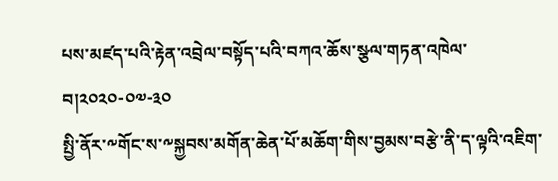པས་མཛད་པའི་རྟེན་འབྲེལ་བསྟོད་པའི་བཀའ་ཆོས་སྩལ་གཏན་འཁེལ་བ།༢༠༢༠-༠༧-༣༠
སྤྱི་ནོར་༸གོང་ས་༸སྐྱབས་མགོན་ཆེན་པོ་མཆོག་གིས་བྱམས་བརྩེ་ནི་ད་ལྟའི་འཇིག་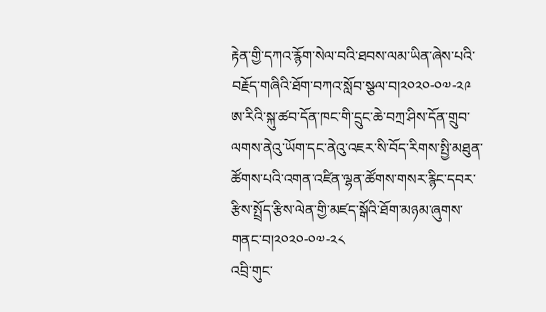རྟེན་གྱི་དཀའ་རྙོག་སེལ་བའི་ཐབས་ལམ་ཡིན་ཞེས་པའི་བརྗོད་གཞིའི་ཐོག་བཀའ་སློབ་སྩལ་བ།༢༠༢༠-༠༧-༢༩
ཨ་རིའི་སྐུ་ཚབ་དོན་ཁང་གི་དྲུང་ཆེ་བཀྲ་ཤིས་དོན་གྲུབ་ལགས་ནེའུ་ཡོག་དང་ནེའུ་འཇར་སི་བོད་རིགས་སྤྱི་མཐུན་ཚོགས་པའི་འགན་འཛིན་ལྷན་ཚོགས་གསར་རྙིང་དབར་རྩིས་སྤྲོད་རྩིས་ལེན་གྱི་མཛད་སྒོའི་ཐོག་མཉམ་ཞུགས་གནང་བ།༢༠༢༠-༠༧-༢༨
འབྲི་གུང་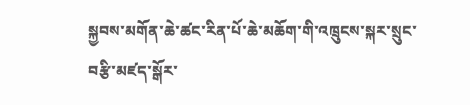སྐྱབས་མགོན་ཆེ་ཚང་རིན་པོ་ཆེ་མཆོག་གི་འཁྲུངས་སྐར་སྲུང་བརྩི་མཛད་སྒོར་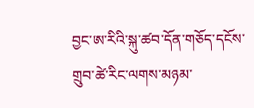བྱང་ཨ་རིའི་སྐུ་ཚབ་དོན་གཅོད་དངོས་གྲུབ་ཚེ་རིང་ལགས་མཉམ་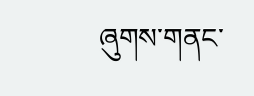ཞུགས་གནང་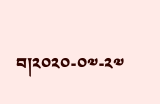བ།༢༠༢༠-༠༧-༢༧